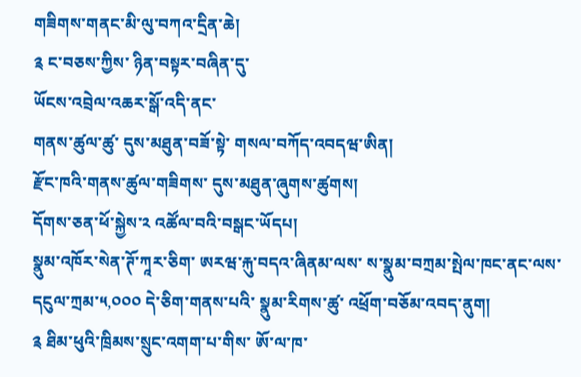གཟིགས་གནང་མི་ལུ་བཀའ་དྲིན་ཆེ།
༉ ང་བཅས་ཀྱིས་ ཉིན་བསྟར་བཞིན་དུ་
ཡོངས་འབྲེལ་འཆར་སྒོ་འདི་ནང་
གནས་ཚུལ་ཚུ་ དུས་མཐུན་བཟོ་སྟེ་ གསལ་བཀོད་འབདཝ་ཨིན།
རྫོང་ཁའི་གནས་ཚུལ་གཟིགས་ དུས་མཐུན་ཞུགས་ཚུགས།
དོགས་ཅན་ཕོ་སྐྱེས་༢ འཚོལ་བའི་བསྒང་ཡོདཔ།
སྣུམ་འཁོར་སེན་ཊོ་ཀཱར་ཅིག་ ཨརཝ་རྐུ་བདའ་ཞིནམ་ལས་ ས་སྣུམ་བཀྲམ་སྤེལ་ཁང་ནང་ལས་ དངུལ་ཀྲམ་༥,༠༠༠ དེ་ཅིག་གནས་པའི་ སྣུམ་རིགས་ཚུ་ འཕྲོག་བཅོམ་འབད་ནུག།
༉ ཐིམ་ཕུའི་ཁྲིམས་སྲུང་འགག་པ་གིས་ ཨོ་ལ་ཁ་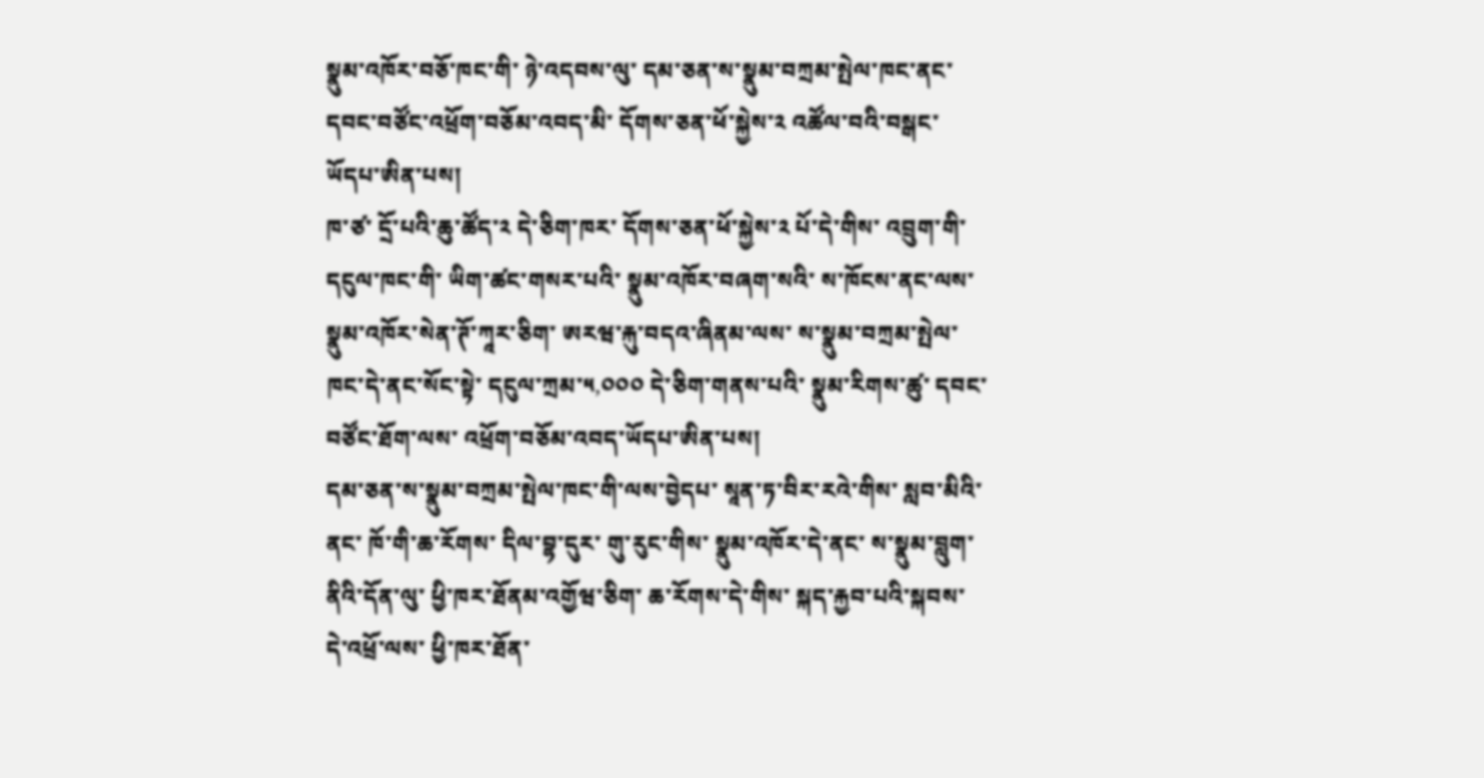སྣུམ་འཁོར་བཅོ་ཁང་གི་ ཉེ་འདབས་ལུ་ དམ་ཅན་ས་སྣུམ་བཀྲམ་སྤེལ་ཁང་ནང་ དབང་བཙོང་འཕྲོག་བཅོམ་འབད་མི་ དོགས་ཅན་ཕོ་སྐྱེས་༢ འཚོལ་བའི་བསྒང་ཡོདཔ་ཨིན་པས།
ཁ་ཙ་ དྲོ་པའི་ཆུ་ཚོད་༢ དེ་ཅིག་ཁར་ དོགས་ཅན་ཕོ་སྐྱེས་༢ པོ་དེ་གིས་ འབྲུག་གི་དངུལ་ཁང་གི་ ཡིག་ཚང་གསར་པའི་ སྣུམ་འཁོར་བཞག་སའི་ ས་ཁོངས་ནང་ལས་ སྣུམ་འཁོར་སེན་ཊོ་ཀཱར་ཅིག་ ཨརཝ་རྐུ་བདའ་ཞིནམ་ལས་ ས་སྣུམ་བཀྲམ་སྤེལ་ཁང་དེ་ནང་སོང་སྟེ་ དངུལ་ཀྲམ་༥,༠༠༠ དེ་ཅིག་གནས་པའི་ སྣུམ་རིགས་ཚུ་ དབང་བཙོང་ཐོག་ལས་ འཕྲོག་བཅོམ་འབད་ཡོདཔ་ཨིན་པས།
དམ་ཅན་ས་སྣུམ་བཀྲམ་སྤེལ་ཁང་གི་ལས་བྱེདཔ་ སཱན་ཏ་བིར་རའེ་གིས་ སླབ་མིའི་ནང་ ཁོ་གི་ཆ་རོགས་ དིལ་བྷ་དུར་ གུ་རུང་གིས་ སྣུམ་འཁོར་དེ་ནང་ ས་སྣུམ་བླུག་ནིའི་དོན་ལུ་ ཕྱི་ཁར་ཐོནམ་འགྱོཝ་ཅིག་ ཆ་རོགས་དེ་གིས་ སྐད་རྐྱབ་པའི་སྐབས་ དེ་འཕྲོ་ལས་ ཕྱི་ཁར་ཐོན་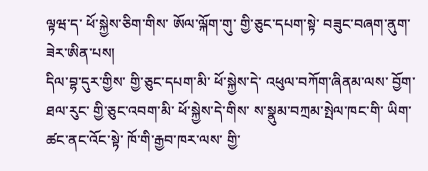ལྟཝ་ད་ ཕོ་སྐྱེས་ཅིག་གིས་ ཨོལ་ལྐོག་གུ་ གྱི་ཅུང་དཔག་སྟེ་ བཟུང་བཞག་ནུག་ཟེར་ཨིན་པས།
དིལ་བྷ་དུར་གྱིས་ གྱི་ཅུང་དཔག་མི་ ཕོ་སྐྱེས་དེ་ འཕུལ་བཀོག་ཞིནམ་ལས་ བྱོག་ཐལ་རུང་ གྱི་ཅུང་འབག་མི་ ཕོ་སྐྱེས་དེ་གིས་ ས་སྣུམ་བཀྲམ་སྤེལ་ཁང་གི་ ཡིག་ཚང་ནང་འོང་སྟེ་ ཁོ་གི་རྒྱབ་ཁར་ལས་ གྱི་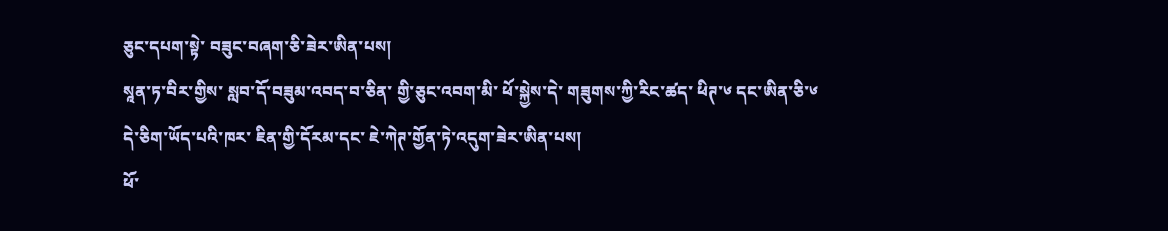ཅུང་དཔག་སྟེ་ བཟུང་བཞག་ཅི་ཟེར་ཨིན་པས།
སཱན་ཏ་བིར་གྱིས་ སླབ་དོ་བཟུམ་འབད་བ་ཅིན་ གྱི་ཅུང་འབག་མི་ ཕོ་སྐྱེས་དེ་ གཟུགས་ཀྱི་རིང་ཚད་ ཕིཊ་༦ དང་ཨིན་ཅི་༦ དེ་ཅིག་ཡོད་པའི་ཁར་ ཇིན་གྱི་དོརམ་དང་ ཇེ་ཀེཊ་གྱོན་ཏེ་འདུག་ཟེར་ཨིན་པས།
ཕོ་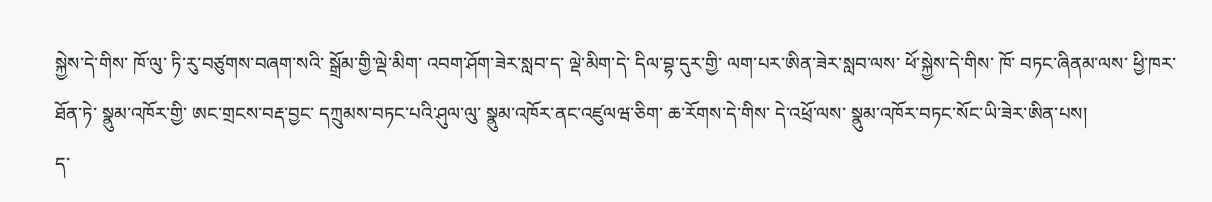སྐྱེས་དེ་གིས་ ཁོ་ལུ་ ཏི་རུ་བཙུགས་བཞག་སའི་ སྒྲོམ་གྱི་ལྡེ་མིག་ འབག་ཤོག་ཟེར་སླབ་ད་ ལྡེ་མིག་དེ་ དིལ་བྷ་དུར་གྱི་ ལག་པར་ཨིན་ཟེར་སླབ་ལས་ ཕོ་སྐྱེས་དེ་གིས་ ཁོ་ བཏང་ཞིནམ་ལས་ ཕྱི་ཁར་ཐོན་ཏེ་ སྣུམ་འཁོར་གྱི་ ཨང་གྲངས་བརྡ་བྱང་ དཀྲུམས་བཏང་པའི་ཤུལ་ལུ་ སྣུམ་འཁོར་ནང་འཛུལཝ་ཅིག་ ཆ་རོགས་དེ་གིས་ དེ་འཕྲོ་ལས་ སྣུམ་འཁོར་བཏང་སོང་ཡི་ཟེར་ཨིན་པས།
ད་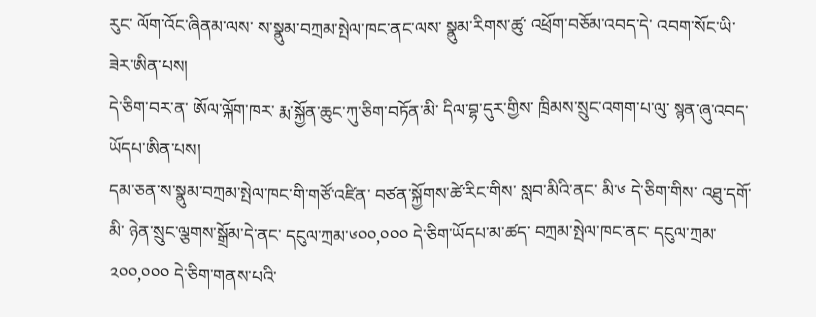རུང་ ལོག་འོང་ཞིནམ་ལས་ ས་སྣུམ་བཀྲམ་སྤེལ་ཁང་ནང་ལས་ སྣུམ་རིགས་ཚུ་ འཕྲོག་བཅོམ་འབད་དེ་ འབག་སོང་ཡི་ཟེར་ཨིན་པས།
དེ་ཅིག་བར་ན་ ཨོལ་ལྐོག་ཁར་ རྨ་སྐྱོན་ཆུང་ཀུ་ཅིག་བཏོན་མི་ དིལ་བྷ་དུར་གྱིས་ ཁྲིམས་སྲུང་འགག་པ་ལུ་ སྙན་ཞུ་འབད་ཡོདཔ་ཨིན་པས།
དམ་ཅན་ས་སྣུམ་བཀྲམ་སྤེལ་ཁང་གི་གཙོ་འཛིན་ བཙན་སྐྱོགས་ཚེ་རིང་གིས་ སླབ་མིའི་ནང་ མི་༦ དེ་ཅིག་གིས་ འཐུ་དགོ་མི་ ཉེན་སྲུང་ལྕགས་སྒྲོམ་དེ་ནང་ དངུལ་ཀྲམ་༦༠༠,༠༠༠ དེ་ཅིག་ཡོདཔ་མ་ཚད་ བཀྲམ་སྤེལ་ཁང་ནང་ དངུལ་ཀྲམ་༢༠༠,༠༠༠ དེ་ཅིག་གནས་པའི་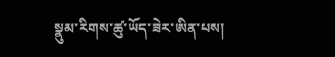སྣུམ་རིགས་ཚུ་ཡོད་ཟེར་ཨིན་པས།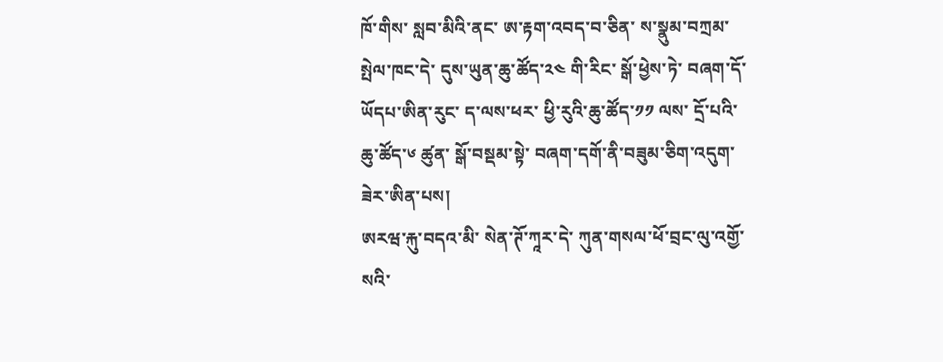ཁོ་གིས་ སླབ་མིའི་ནང་ ཨ་རྟག་འབད་བ་ཅིན་ ས་སྣུམ་བཀྲམ་སྤེལ་ཁང་དེ་ དུས་ཡུན་ཆུ་ཚོད་༢༤ གི་རིང་ སྒོ་ཕྱེས་ཏེ་ བཞག་དོ་ཡོདཔ་ཨིན་རུང་ ད་ལས་ཕར་ ཕྱི་རུའི་ཆུ་ཚོད་༡༡ ལས་ དྲོ་པའི་ཆུ་ཚོད་༦ ཚུན་ སྒོ་བསྡམ་སྟེ་ བཞག་དགོ་ནི་བཟུམ་ཅིག་འདུག་ཟེར་ཨིན་པས།
ཨརཝ་རྐུ་བདའ་མི་ སེན་ཊོ་ཀཱར་དེ་ ཀུན་གསལ་ཕོ་བྲང་ལུ་འགྱོ་སའི་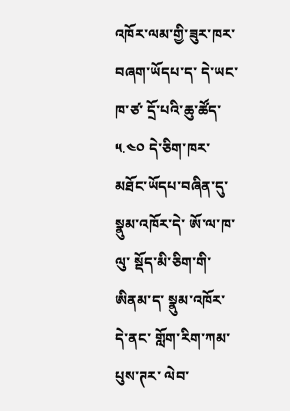འཁོར་ལམ་གྱི་ཟུར་ཁར་ བཞག་ཡོདཔ་ད་ དེ་ཡང་ ཁ་ཙ་ དྲོ་པའི་ཆུ་ཚོད་༥.༤༠ དེ་ཅིག་ཁར་ མཐོང་ཡོདཔ་བཞིན་དུ་ སྣུམ་འཁོར་དེ་ ཨོ་ལ་ཁ་ལུ་ སྡོད་མི་ཅིག་གི་ཨིནམ་ད་ སྣུམ་འཁོར་དེ་ནང་ གློག་རིག་ཀམ་པུས་ཊར་ ལེབ་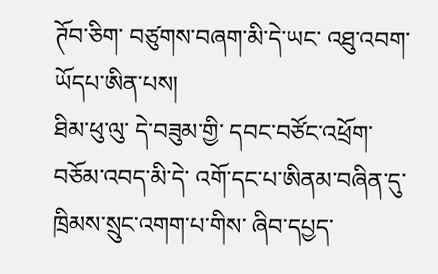ཊོབ་ཅིག་ བཙུགས་བཞག་མི་དེ་ཡང་ འཐུ་འབག་ཡོདཔ་ཨིན་པས།
ཐིམ་ཕུ་ལུ་ དེ་བཟུམ་གྱི་ དབང་བཙོང་འཕྲོག་བཅོམ་འབད་མི་དེ་ འགོ་དང་པ་ཨིནམ་བཞིན་དུ་ ཁྲིམས་སྲུང་འགག་པ་གིས་ ཞིབ་དཔྱད་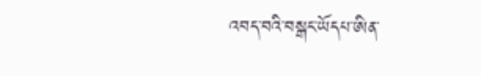འབད་བའི་བསྒང་ཡོདཔ་ཨིན་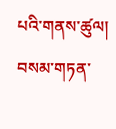པའི་གནས་ཚུལ།
བསམ་གཏན་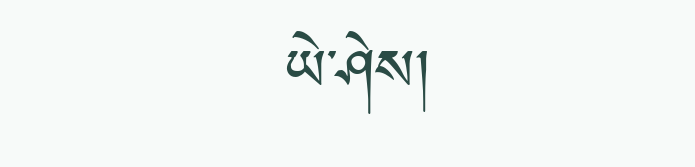ཡེ་ཤེས།